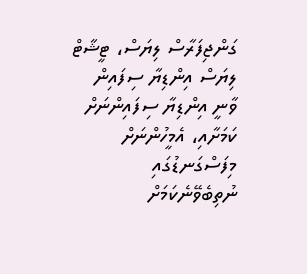ގަންޖިފަރާސް ލިޔަސް، ޓީޝާޓް ލިޔަސް އިންޑިޔާ ސިފައިން ވާނީ އިންޑިޔާ ސިފައިންނަށް ކަމަށާއި، އެމީހުންނަށް މިފަސްގަނޑުގައި ނުތިބެވޭނެކަމަށް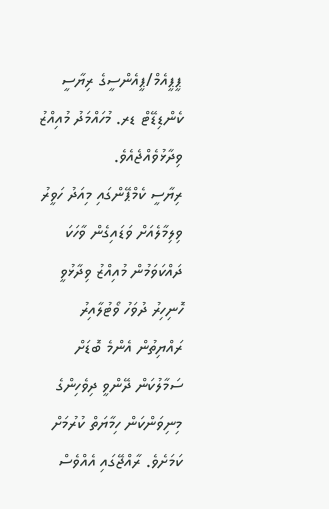ޕީޕީއެމް/ޕީއެންސީގެ ރިޔާސީ ކެންޑިޑޭޓް ޑރ. މުހައްމަދު މުއިއްޒު ވިދާޅުވެއްޖެއެވެ.
ރިޔާސީ ކެމްޕޭންގައި މިއަދު ހަވީރު ވިލިމާލެއަށް ވަޑައިގެން ވާހަކަ ދައްކަވަމުން މުއިއްޒު ވިދާޅުވީ ހޮނިހިރު ދުވަހު ވޯޓުލާއިރު ރައްޔިތުން އެންމެ ބޮޑަށް ސަމާލުކަން ދޭންވީ ދިވެހިންގެ މިނިވަންކަން ހިމާޔަތް ކުރުމަށް ކަމަށެވެ. ރާއްޖޭގައި އެއްވެސް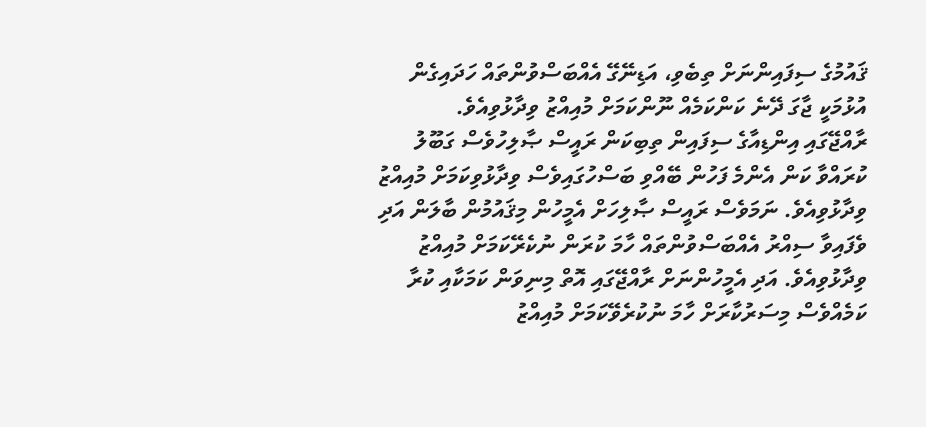ޤައުމުގެ ސިފައިންނަށް ތިބެވި، އަޑިނޭގޭ އެއްބަސްވުންތައް ހަދައިގެން އުޅުމަކީ ޖާގަ ދޭނެ ކަންކަމެއް ނޫންކަމަށް މުއިއްޒު ވިދާޅުވިއެވެ.
ރާއްޖޭގައި އިންޑިއާގެ ސިފައިން ތިބިކަން ރައީސް ޞާލިހުވެސް ގަބޫލު ކުރައްވާ ކަން އެންމެ ފަހުން ބޭއްވި ބަސްހުގައިވެސް ވިދާޅުވިކަމަށް މުއިއްޒު ވިދާޅުވިއެވެ. ނަމަވެސް ރައީސް ޞާލިހަށް އެމީހުން މިޤައުމުން ބާލަން އަދި ވެފައިވާ ސިއްރު އެއްބަސްވުންތައް ހާމަ ކުރަން ނުކެރޭކަމަށް މުއިއްޒު ވިދާޅުވިއެވެ. އަދި އެމީހުންނަށް ރާއްޖޭގައި އޮތް މިނިވަން ކަމަކާއި ކުރާ ކަމެއްވެސް މިސަރުކާރަށް ހާމަ ނުކުރެވޭކަމަށް މުއިއްޒު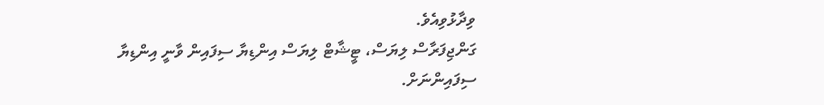ވިދާޅުވިއެވެ.
ގަންޖިފަރާސް ލިޔަސް، ޓީޝާޓް ލިޔަސް އިންޑިޔާ ސިފައިން ވާނީ އިންޑިޔާ ސިފައިންނަށް.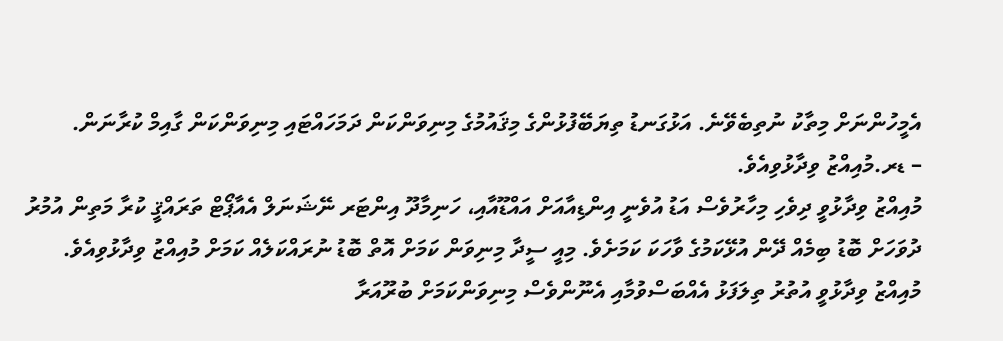އެމީހުންނަށް މިތާކު ނުތިބެވޭނެ. އަޅުގަނޑު ތިޔަބޭފުޅުންގެ މިޤައުމުގެ މިނިވަންކަން ދަމަހައްޓައި މިނިވަންކަން ގާއިމް ކުރާނަން.
– ޑރ.މުއިއްޒު ވިދާޅުވިއެވެ.
މުއިއްޒު ވިދާޅުވީ ދިވެހި މިހާރުވެސް އަޑު އުވެނީ އިންޑިއާއަށް އައްޑޫއާއި، ހަނިމާދޫ އިންޓަރ ނޭޝަނަލް އެއާޕޯޓް ތަރައްޤީ ކުރާ މަތިން އުމުރު ދުވަހަށް ބޮޑު ބިމެއް ދޭން އުޅޭކަމުގެ ވާހަކަ ކަމަށެވެ. މިއީ ސީދާ މިނިވަން ކަމަށް އޮތް ބޮޑު ނުރައްކަލެއް ކަމަށް މުއިއްޒު ވިދާޅުވިއެވެ.
މުއިއްޒު ވިދާޅުވީ އުތުރު ތިލަފަޅު އެއްބަސްވުމާއި އެނޫންވެސް މިނިވަންކަމަށް ބުރޫއަރާ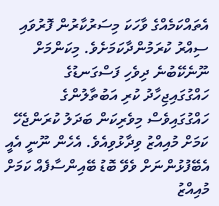އެތައްކަމެއްގެ ވާހަކަ މިސަރުކާރުން ފޮރުވައި ސިއްރު ކުރަމުންދާކަމަށެވެ. މިކަންމަށް ނޫނެކޭބުނެ ދިވެހި ފަސްގަނޑުގެ ހައްގުގައިޖިހާދު ކުރި އަބުތާލުންގެ ހައްގުގައިވެސް މިވެރިކަން ބަދަލު ކުރަންޖެހޭ ކަމަށް މުއިއްޒު ވިދާޅުވިއެވެ. އެހެން ނޫނީ އެއީ އެބޭފުޅުންނަށް ވެވޭ ބޮޑު ބޭއިންސާފެއް ކަމަށް މުއިއްޒު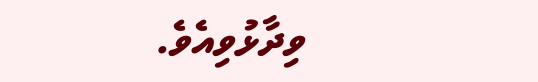ވިދާޅުވިއެވެ.